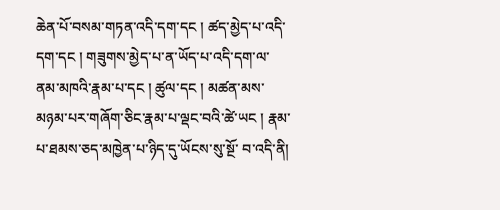ཆེན་པོ་བསམ་གཏན་འདི་དག་དང ། ཚད་མྱེད་པ་འདི་དག་དང ། གཟུགས་མྱེད་པ་ན་ཡོད་པ་འདི་དག་ལ་ནམ་མཁའི་རྣམ་པ་དང ། ཚུལ་དང ། མཚན་མས་མཉམ་པར་གཞོག་ཅིང་རྣམ་པ་ལྡང་བའི་ཚེ་ཡང ། རྣམ་པ་ཐམས་ཅད་མཁྱེན་པ་ཉིད་དུ་ཡོངས་སུ་སྔོ་ བ་འདི་ནི།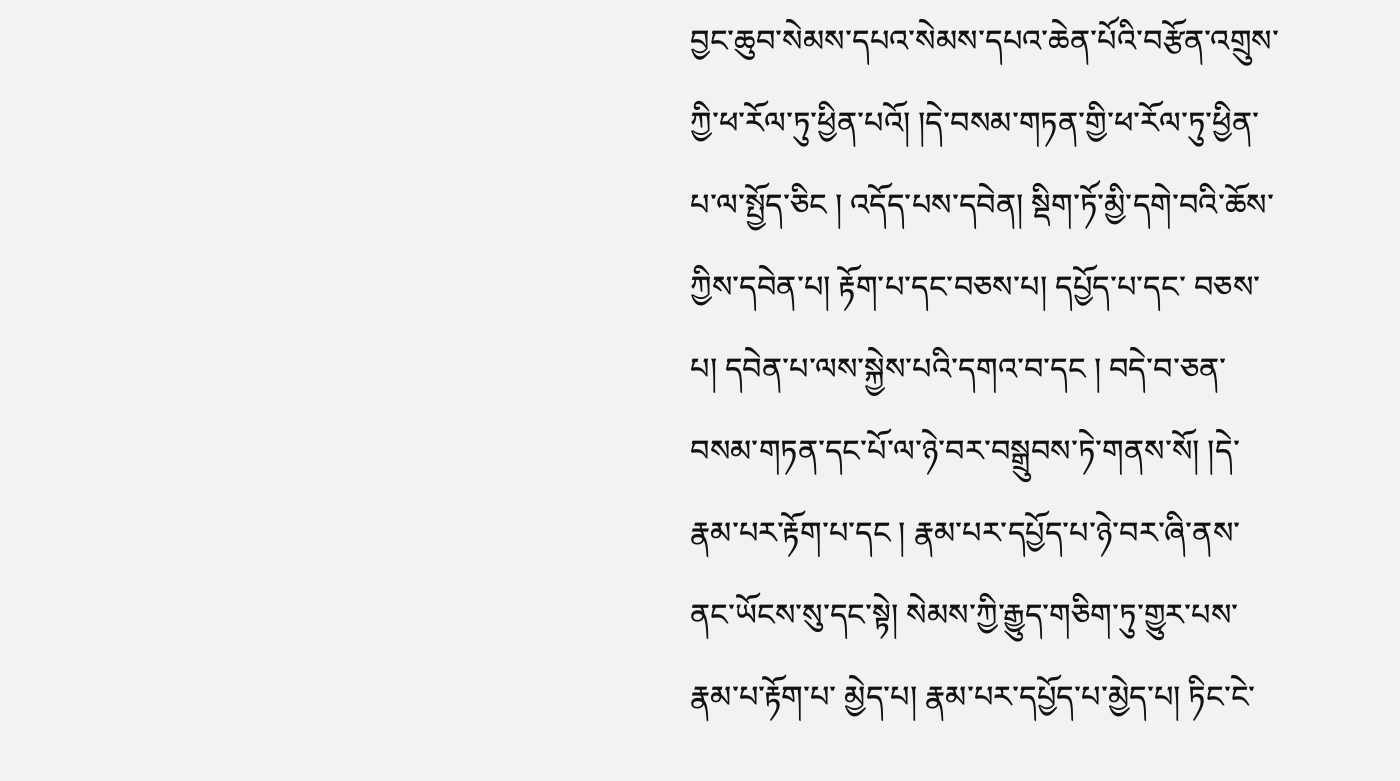བྱང་ཆུབ་སེམས་དཔའ་སེམས་དཔའ་ཆེན་པོའི་བརྩོན་འགྲུས་ཀྱི་ཕ་རོལ་ཏུ་ཕྱིན་པའོ། །དེ་བསམ་གཏན་གྱི་ཕ་རོལ་ཏུ་ཕྱིན་པ་ལ་སྤྱོད་ཅིང ། འདོད་པས་དབེན། སྡིག་ཏོ་མྱི་དགེ་བའི་ཆོས་ཀྱིས་དབེན་པ། རྟོག་པ་དང་བཅས་པ། དཔྱོད་པ་དང་ བཅས་པ། དབེན་པ་ལས་སྐྱེས་པའི་དགའ་བ་དང ། བདེ་བ་ཅན་བསམ་གཏན་དང་པོ་ལ་ཉེ་བར་བསྒྲུབས་ཏེ་གནས་སོ། །དེ་རྣམ་པར་རྟོག་པ་དང ། རྣམ་པར་དཔྱོད་པ་ཉེ་བར་ཞི་ནས་ནང་ཡོངས་སུ་དང་སྟེ། སེམས་ཀྱི་རྒྱུད་གཅིག་ཏུ་གྱུར་པས་རྣམ་པ་རྟོག་པ་ མྱེད་པ། རྣམ་པར་དཔྱོད་པ་མྱེད་པ། ཏིང་ངེ་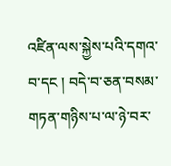འཛིན་ལས་སྐྱེས་པའི་དགའ་བ་དང ། བདེ་བ་ཅན་བསམ་གཏན་གཉིས་པ་ལ་ཉེ་བར་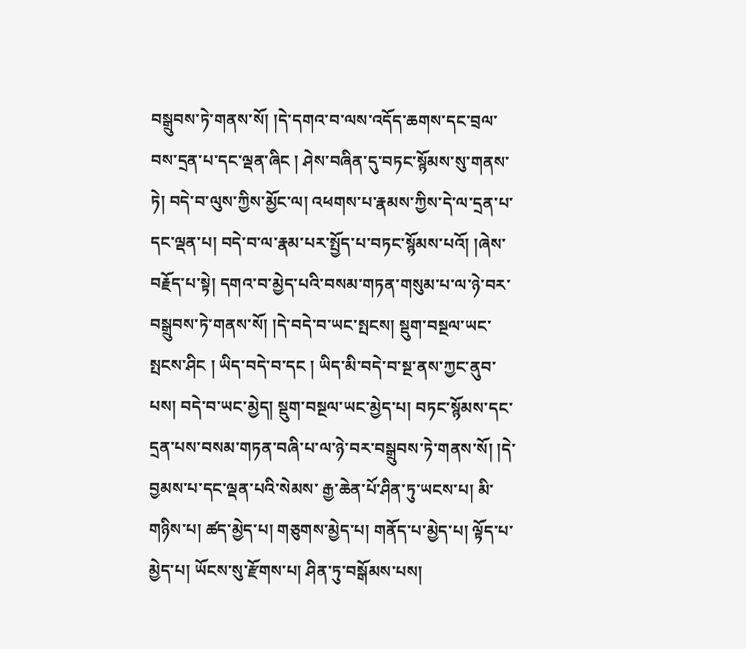བསྒྲུབས་ཏེ་གནས་སོ། །དེ་དགའ་བ་ལས་འདོད་ཆགས་དང་བྲལ་བས་དྲན་པ་དང་ལྡན་ཞིང ། ཤེས་བཞིན་དུ་བཏང་སྙོམས་སུ་གནས་ ཏེ། བདེ་བ་ལུས་ཀྱིས་མྱོང་ལ། འཕགས་པ་རྣམས་ཀྱིས་དེ་ལ་དྲན་པ་དང་ལྡན་པ། བདེ་བ་ལ་རྣམ་པར་སྤྱོད་པ་བཏང་སྙོམས་པའོ། །ཞེས་བརྗོད་པ་སྟེ། དགའ་བ་མྱེད་པའི་བསམ་གཏན་གསུམ་པ་ལ་ཉེ་བར་བསྒྲུབས་ཏེ་གནས་སོ། །དེ་བདེ་བ་ཡང་སྤངས། སྡུག་བསྔལ་ཡང་སྤངས་ཤིང ། ཡིད་བདེ་བ་དང ། ཡིད་མི་བདེ་བ་སྔ་ནས་ཀྱང་ནུབ་པས། བདེ་བ་ཡང་མྱེད། སྡུག་བསྔལ་ཡང་མྱེད་པ། བཏང་སྙོམས་དང་དྲན་པས་བསམ་གཏན་བཞི་པ་ལ་ཉེ་བར་བསྒྲུབས་ཏེ་གནས་སོ། །དེ་བྱམས་པ་དང་ལྡན་པའི་སེམས་ རྒྱ་ཆེན་པོ་ཤིན་ཏུ་ཡངས་པ། མི་གཉིས་པ། ཚད་མྱེད་པ། གཅུགས་མྱེད་པ། གནོད་པ་མྱེད་པ། ལྟོད་པ་མྱེད་པ། ཡོངས་སུ་རྫོགས་པ། ཤིན་ཏུ་བསྒོམས་པས།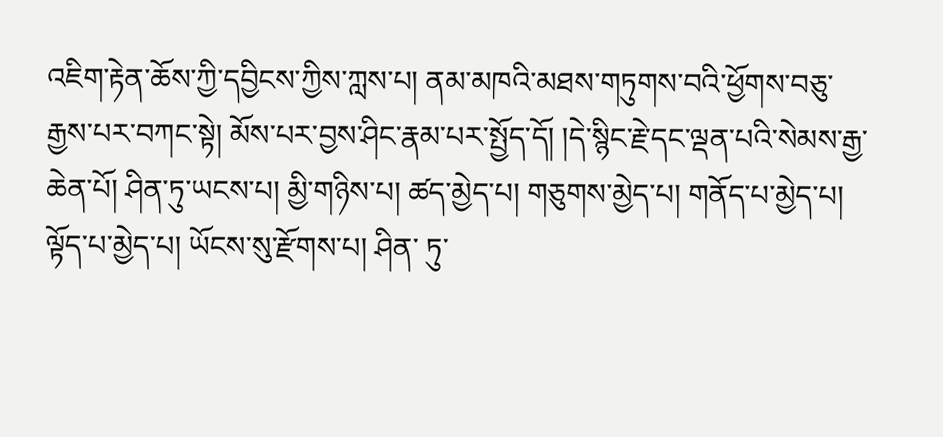འཇིག་རྟེན་ཆོས་ཀྱི་དབྱིངས་ཀྱིས་ཀླས་པ། ནམ་མཁའི་མཐས་གཏུགས་བའི་ཕྱོགས་བཅུ་
རྒྱས་པར་བཀང་སྟེ། མོས་པར་བྱས་ཤིང་རྣམ་པར་སྤྱོད་དོ། །དེ་སྙིང་རྗེ་དང་ལྡན་པའི་སེམས་རྒྱ་ཆེན་པོ། ཤིན་ཏུ་ཡངས་པ། མྱི་གཉིས་པ། ཚད་མྱེད་པ། གཅུགས་མྱེད་པ། གནོད་པ་མྱེད་པ། ལྟོད་པ་མྱེད་པ། ཡོངས་སུ་རྫོགས་པ། ཤིན་ ཏུ་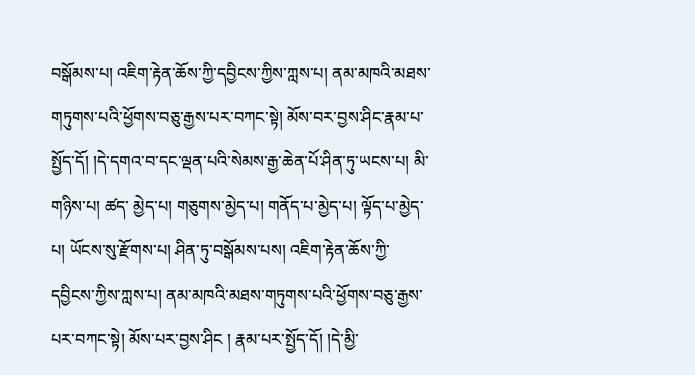བསྒོམས་པ། འཇིག་རྟེན་ཆོས་ཀྱི་དབྱིངས་ཀྱིས་ཀླས་པ། ནམ་མཁའི་མཐས་གཏུགས་པའི་ཕྱོགས་བཅུ་རྒྱས་པར་བཀང་སྟེ། མོས་བར་བྱས་ཤིང་རྣམ་པ་སྤྱོད་དོ། །དེ་དགའ་བ་དང་ལྡན་པའི་སེམས་རྒྱ་ཆེན་པོ་ཤིན་ཏུ་ཡངས་པ། མི་གཉིས་པ། ཚད་ མྱེད་པ། གཅུགས་མྱེད་པ། གནོད་པ་མྱེད་པ། ལྟོད་པ་མྱེད་པ། ཡོངས་སུ་རྫོགས་པ། ཤིན་ཏུ་བསྒོམས་པས། འཇིག་རྟེན་ཆོས་ཀྱི་དབྱིངས་ཀྱིས་ཀླས་པ། ནམ་མཁའི་མཐས་གཏུགས་པའི་ཕྱོགས་བཅུ་རྒྱས་པར་བཀང་སྟེ། མོས་པར་བྱས་ཤིང ། རྣམ་པར་སྤྱོད་དོ། །དེ་མྱི་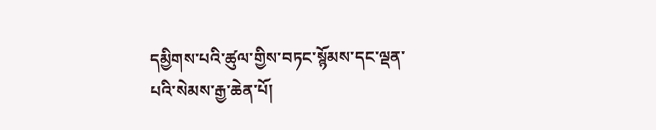དམྱིགས་པའི་ཚུལ་གྱིས་བཏང་སྙོམས་དང་ལྡན་པའི་སེམས་རྒྱ་ཆེན་པོ།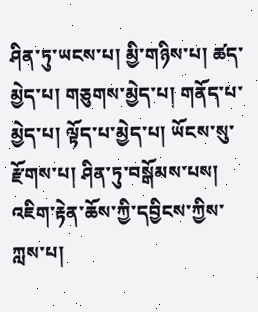ཤིན་ཏུ་ཡངས་པ། མྱི་གཉིས་པ། ཚད་མྱེད་པ། གཅུགས་མྱེད་པ། གནོད་པ་མྱེད་པ། ལྟོད་པ་མྱེད་པ། ཡོངས་སུ་རྫོགས་པ། ཤིན་ཏུ་བསྒོམས་པས། འཇིག་རྟེན་ཆོས་ཀྱི་དབྱིངས་ཀྱིས་ཀླས་པ།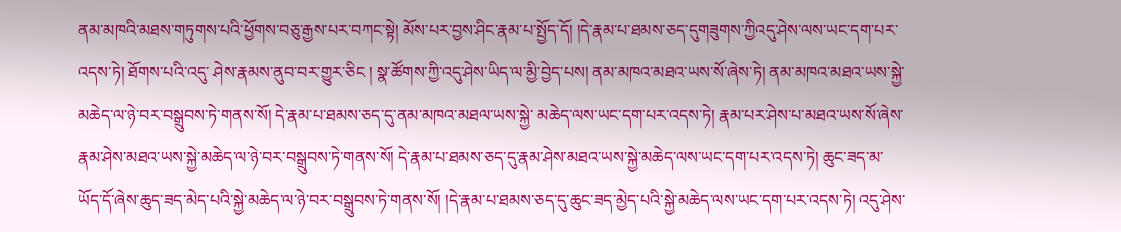ནམ་མཁའི་མཐས་གཏུགས་པའི་ཕྱོགས་བཅུ་རྒྱས་པར་བཀང་སྟེ། མོས་པར་བྱས་ཤིང་རྣམ་པ་སྤྱོད་དོ། །དེ་རྣམ་པ་ཐམས་ཅད་དུགཟུགས་ཀྱིའདུ་ཤེས་ལས་ཡང་དག་པར་འདས་ཏེ། ཐོགས་པའི་འདུ་ ཤེས་རྣམས་ནུབ་བར་གྱུར་ཅིང ། སྣ་ཚོགས་ཀྱི་འདུ་ཤེས་ཡིད་ལ་མྱི་བྱེད་པས། ནམ་མཁའ་མཐའ་ཡས་སོ་ཞེས་ཏེ། ནམ་མཁའ་མཐའ་ཡས་སྐྱེ་མཆེད་ལ་ཉེ་བར་བསྒྲུབས་ཏེ་གནས་སོ། དེ་རྣམ་པ་ཐམས་ཅད་དུ་ནམ་མཁའ་མཐལ་ཡས་སྐྱེ་ མཆེད་ལས་ཡང་དག་པར་འདས་ཏེ། རྣམ་པར་ཤེས་པ་མཐའ་ཡས་སོ་ཞེས་རྣམ་ཤེས་མཐའ་ཡས་སྐྱེ་མཆེད་ལ་ཉེ་བར་བསྒྲུབས་ཏེ་གནས་སོ། དེ་རྣམ་པ་ཐམས་ཅད་དུ་རྣམ་ཤེས་མཐའ་ཡས་སྐྱེ་མཆེད་ལས་ཡང་དག་པར་འདས་ཏེ། ཆུང་ཟད་མ་
ཡོད་དོ་ཞེས་ཆུད་ཟད་མེད་པའི་སྐྱེ་མཆེད་ལ་ཉེ་བར་བསྒྲུབས་ཏེ་གནས་སོ། །དེ་རྣམ་པ་ཐམས་ཅད་དུ་ཆུང་ཟད་མྱེད་པའི་སྐྱེ་མཆེད་ལས་ཡང་དག་པར་འདས་ཏེ། འདུ་ཤེས་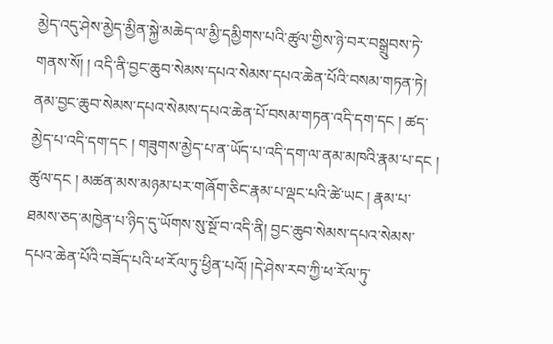མྱེད་འདུ་ཤེས་མྱེད་མྱིན་སྐྱེ་མཆེད་ལ་མྱི་དམྱིགས་པའི་ཚུལ་གྱིས་ཉེ་བར་བསྒྲུབས་ཏེ་གནས་སོ། ། འདི་ནི་བྱང་ཆུབ་སེམས་དཔའ་སེམས་དཔའ་ཆེན་པོའི་བསམ་གཏན་ཏེ། ནམ་བྱང་ཆུབ་སེམས་དཔའ་སེམས་དཔའ་ཆེན་པོ་བསམ་གཏན་འདི་དག་དང ། ཚད་མྱེད་པ་འདི་དག་དང ། གཟུགས་མྱེད་པ་ན་ཡོད་པ་འདི་དག་ལ་ནམ་མཁའི་རྣམ་པ་དང ། ཚུལ་དང ། མཚན་མས་མཉམ་པར་གཞོག་ཅིང་རྣམ་པ་ལྡང་པའི་ཚེ་ཡང ། རྣམ་པ་ཐམས་ཅད་མཁྱེན་པ་ཉིད་དུ་ཡོགས་སུ་སྔོ་བ་འདི་ནི། བྱང་ཆུབ་སེམས་དཔའ་སེམས་དཔའ་ཆེན་པོའི་བཟོད་པའི་ཕ་རོལ་ཏུ་ཕྱིན་པའོ། །དེ་ཤེས་རབ་ཀྱི་ཕ་རོལ་ཏུ་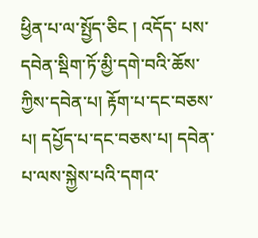ཕྱིན་པ་ལ་སྤྱོད་ཅིང ། འདོད་ པས་དབེན་སྡིག་ཏོ་མྱི་དགེ་བའི་ཆོས་ཀྱིས་དབེན་པ། རྟོག་པ་དང་བཅས་པ། དཔྱོད་པ་དང་བཅས་པ། དབེན་པ་ལས་སྐྱེས་པའི་དགའ་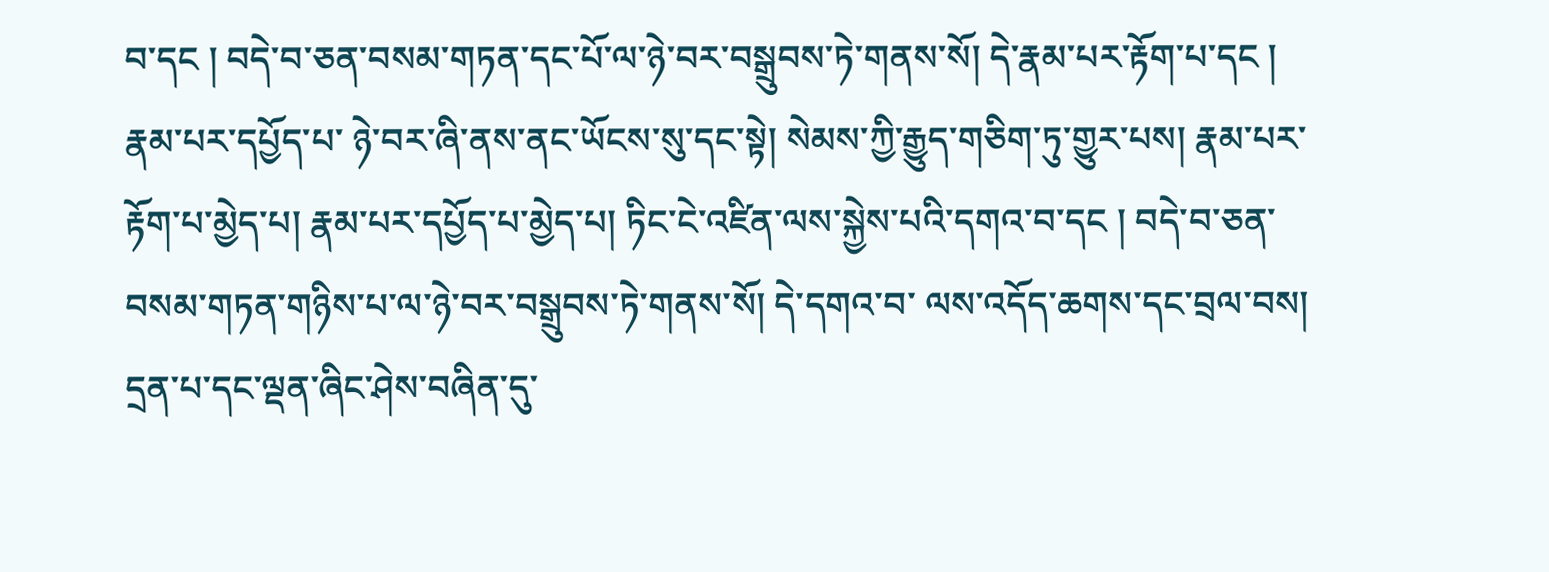བ་དང ། བདེ་བ་ཅན་བསམ་གཏན་དང་པོ་ལ་ཉེ་བར་བསྒྲུབས་ཏེ་གནས་སོ། དེ་རྣམ་པར་རྟོག་པ་དང ། རྣམ་པར་དཔྱོད་པ་ ཉེ་བར་ཞི་ནས་ནང་ཡོངས་སུ་དང་སྟེ། སེམས་ཀྱི་རྒྱུད་གཅིག་ཏུ་གྱུར་པས། རྣམ་པར་རྟོག་པ་མྱེད་པ། རྣམ་པར་དཔྱོད་པ་མྱེད་པ། ཏིང་ངེ་འཛིན་ལས་སྐྱེས་པའི་དགའ་བ་དང ། བདེ་བ་ཅན་བསམ་གཏན་གཉིས་པ་ལ་ཉེ་བར་བསྒྲུབས་ཏེ་གནས་སོ། དེ་དགའ་བ་ ལས་འདོད་ཆགས་དང་བྲལ་བས། དྲན་པ་དང་ལྡན་ཞིང་ཤེས་བཞིན་དུ་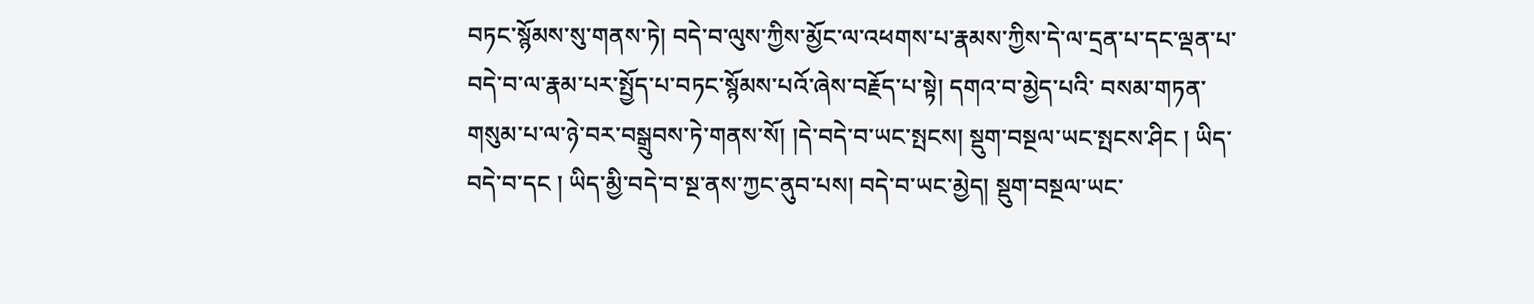བཏང་སྙོམས་སུ་གནས་ཏེ། བདེ་བ་ལུས་ཀྱིས་མྱོང་ལ་འཕགས་པ་རྣམས་ཀྱིས་དེ་ལ་དྲན་པ་དང་ལྡན་པ་བདེ་བ་ལ་རྣམ་པར་སྤྱོད་པ་བཏང་སྙོམས་པའོ་ཞེས་བརྗོད་པ་སྟེ། དགའ་བ་མྱེད་པའི་ བསམ་གཏན་གསུམ་པ་ལ་ཉེ་བར་བསྒྲུབས་ཏེ་གནས་སོ། །དེ་བདེ་བ་ཡང་སྤངས། སྡུག་བསྔལ་ཡང་སྤངས་ཤིང ། ཡིད་བདེ་བ་དང ། ཡིད་མྱི་བདེ་བ་སྔ་ནས་ཀྱང་ནུབ་པས། བདེ་བ་ཡང་མྱེད། སྡུག་བསྔལ་ཡང་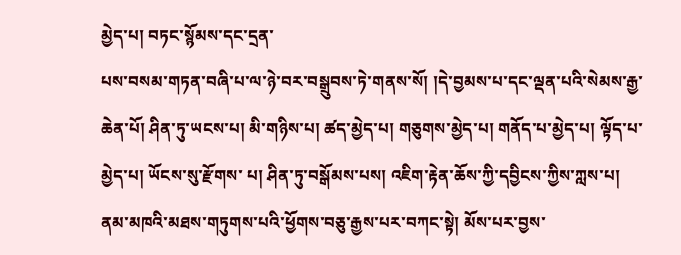མྱེད་པ། བཏང་སྙོམས་དང་དྲན་
པས་བསམ་གཏན་བཞི་པ་ལ་ཉེ་བར་བསྒྲུབས་ཏེ་གནས་སོ། །དེ་བྱམས་པ་དང་ལྡན་པའི་སེམས་རྒྱ་ཆེན་པོ། ཤིན་ཏུ་ཡངས་པ། མི་གཉིས་པ། ཚད་མྱེད་པ། གཅུགས་མྱེད་པ། གནོད་པ་མྱེད་པ། ལྟོད་པ་མྱེད་པ། ཡོངས་སུ་རྫོགས་ པ། ཤིན་ཏུ་བསྒོམས་པས། འཇིག་རྟེན་ཆོས་ཀྱི་དབྱིངས་ཀྱིས་ཀླས་པ། ནམ་མཁའི་མཐས་གཏུགས་པའི་ཕྱོགས་བཅུ་རྒྱས་པར་བཀང་སྟེ། མོས་པར་བྱས་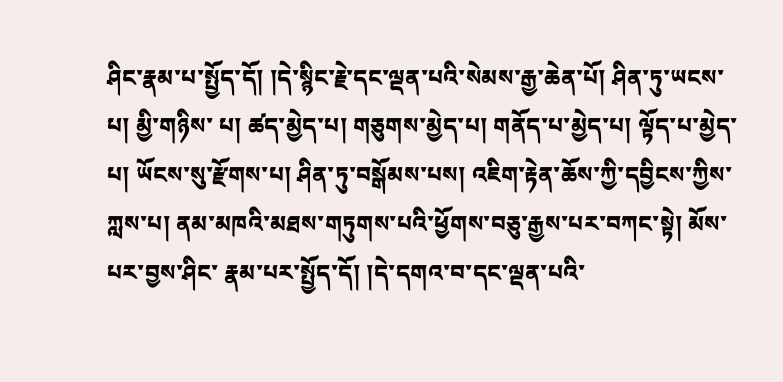ཤིང་རྣམ་པ་སྤྱོད་དོ། །དེ་སྙིང་རྗེ་དང་ལྡན་པའི་སེམས་རྒྱ་ཆེན་པོ། ཤིན་ཏུ་ཡངས་པ། མྱི་གཉིས་ པ། ཚད་མྱེད་པ། གཅུགས་མྱེད་པ། གནོད་པ་མྱེད་པ། ལྟོད་པ་མྱེད་པ། ཡོངས་སུ་རྫོགས་པ། ཤིན་ཏུ་བསྒོམས་པས། འཇིག་རྟེན་ཆོས་ཀྱི་དབྱིངས་ཀྱིས་ཀླས་པ། ནམ་མཁའི་མཐས་གཏུགས་པའི་ཕྱོགས་བཅུ་རྒྱས་པར་བཀང་སྟེ། མོས་པར་བྱས་ཤིང་ རྣམ་པར་སྤྱོད་དོ། །དེ་དགའ་བ་དང་ལྡན་པའི་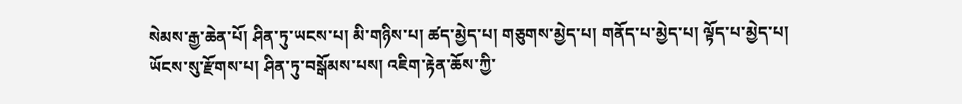སེམས་རྒྱ་ཆེན་པོ། ཤིན་ཏུ་ཡངས་པ། མི་གཉིས་པ། ཚད་མྱེད་པ། གཅུགས་མྱེད་པ། གནོད་པ་མྱེད་པ། ལྟོད་པ་མྱེད་པ། ཡོངས་སུ་རྫོགས་པ། ཤིན་ཏུ་བསྒོམས་པས། འཇིག་རྟེན་ཆོས་ཀྱི་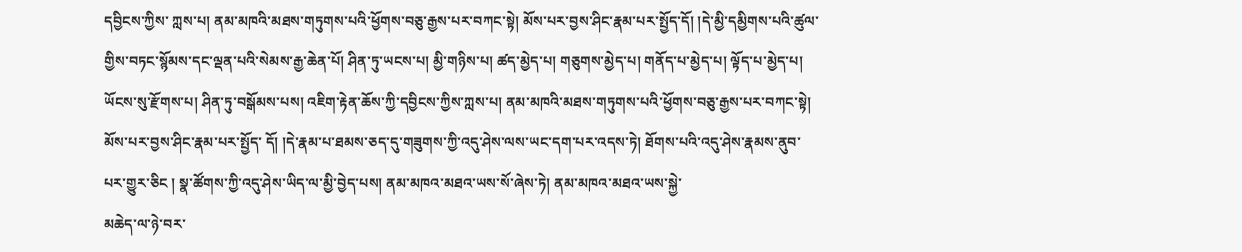དབྱིངས་ཀྱིས་ ཀླས་པ། ནམ་མཁའི་མཐས་གཏུགས་པའི་ཕྱོགས་བཅུ་རྒྱས་པར་བཀང་སྟེ། མོས་པར་བྱས་ཤིང་རྣམ་པར་སྤྱོད་དོ། །དེ་མྱི་དམྱིགས་པའི་ཚུལ་གྱིས་བཏང་སྙོམས་དང་ལྡན་པའི་སེམས་རྒྱ་ཆེན་པོ། ཤིན་ཏུ་ཡངས་པ། མྱི་གཉིས་པ། ཚད་མྱེད་པ། གཅུགས་མྱེད་པ། གནོད་པ་མྱེད་པ། ལྟོད་པ་མྱེད་པ། ཡོངས་སུ་རྫོགས་པ། ཤིན་ཏུ་བསྒོམས་པས། འཇིག་རྟེན་ཆོས་ཀྱི་དབྱིངས་ཀྱིས་ཀླས་པ། ནམ་མཁའི་མཐས་གཏུགས་པའི་ཕྱོགས་བཅུ་རྒྱས་པར་བཀང་སྟེ། མོས་པར་བྱས་ཤིང་རྣམ་པར་སྤྱོད་ དོ། །དེ་རྣམ་པ་ཐམས་ཅད་དུ་གཟུགས་ཀྱི་འདུ་ཤེས་ལས་ཡང་དག་པར་འདས་ཏེ། ཐོགས་པའི་འདུ་ཤེས་རྣམས་ནུབ་པར་གྱུར་ཅིང ། སྣ་ཚོགས་ཀྱི་འདུ་ཤེས་ཡིད་ལ་མྱི་བྱེད་པས། ནམ་མཁའ་མཐའ་ཡས་སོ་ཞེས་ཏེ། ནམ་མཁའ་མཐའ་ཡས་སྐྱེ་
མཆེད་ལ་ཉེ་བར་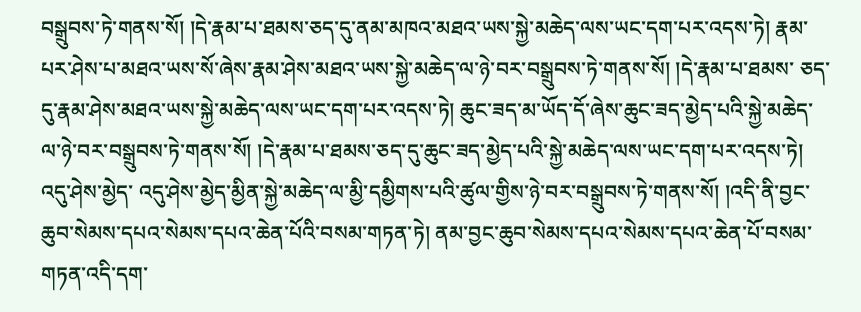བསྒྲུབས་ཏེ་གནས་སོ། །དེ་རྣམ་པ་ཐམས་ཅད་དུ་ནམ་མཁའ་མཐའ་ཡས་སྐྱེ་མཆེད་ལས་ཡང་དག་པར་འདས་ཏེ། རྣམ་པར་ཤེས་པ་མཐའ་ཡས་སོ་ཞེས་རྣམ་ཤེས་མཐའ་ཡས་སྐྱེ་མཆེད་ལ་ཉེ་བར་བསྒྲུབས་ཏེ་གནས་སོ། །དེ་རྣམ་པ་ཐམས་ ཅད་དུ་རྣམ་ཤེས་མཐའ་ཡས་སྐྱེ་མཆེད་ལས་ཡང་དག་པར་འདས་ཏེ། ཆུང་ཟད་མ་ཡོད་དོ་ཞེས་ཆུང་ཟད་མྱེད་པའི་སྐྱེ་མཆེད་ལ་ཉེ་བར་བསྒྲུབས་ཏེ་གནས་སོ། །དེ་རྣམ་པ་ཐམས་ཅད་དུ་ཆུང་ཟད་མྱེད་པའི་སྐྱེ་མཆེད་ལས་ཡང་དག་པར་འདས་ཏེ། འདུ་ཤེས་མྱེད་ འདུ་ཤེས་མྱེད་མྱིན་སྐྱེ་མཆེད་ལ་མྱི་དམྱིགས་པའི་ཚུལ་གྱིས་ཉེ་བར་བསྒྲུབས་ཏེ་གནས་སོ། །འདི་ནི་བྱང་ཆུབ་སེམས་དཔའ་སེམས་དཔའ་ཆེན་པོའི་བསམ་གཏན་ཏེ། ནམ་བྱང་ཆུབ་སེམས་དཔའ་སེམས་དཔའ་ཆེན་པོ་བསམ་གཏན་འདི་དག་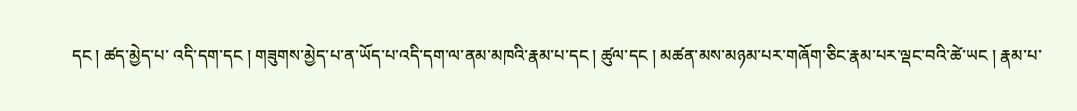དང ། ཚད་མྱེད་པ་ འདི་དག་དང ། གཟུགས་མྱེད་པ་ན་ཡོད་པ་འདི་དག་ལ་ནམ་མཁའི་རྣམ་པ་དང ། ཚུལ་དང ། མཚན་མས་མཉམ་པར་གཞོག་ཅིང་རྣམ་པར་ལྡང་བའི་ཚེ་ཡང ། རྣམ་པ་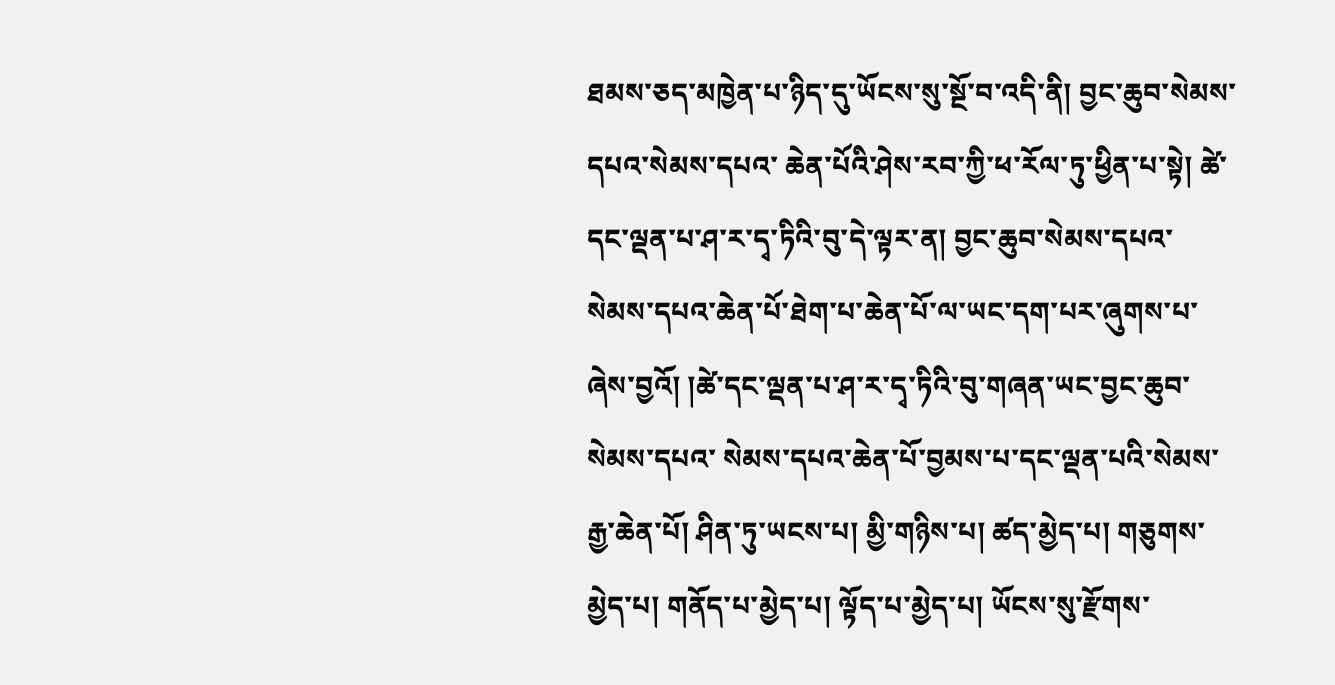ཐམས་ཅད་མཁྱེན་པ་ཉིད་དུ་ཡོངས་སུ་སྔོ་བ་འདི་ནི། བྱང་ཆུབ་སེམས་དཔའ་སེམས་དཔའ་ ཆེན་པོའི་ཤེས་རབ་ཀྱི་ཕ་རོལ་ཏུ་ཕྱིན་པ་སྟེ། ཚེ་དང་ལྡན་པ་ཤ་ར་དྭ་ཏིའི་བུ་དེ་ལྟར་ན། བྱང་ཆུབ་སེམས་དཔའ་སེམས་དཔའ་ཆེན་པོ་ཐེག་པ་ཆེན་པོ་ལ་ཡང་དག་པར་ཞུགས་པ་ཞེས་བྱའོ། །ཚེ་དང་ལྡན་པ་ཤ་ར་དྭ་ཏིའི་བུ་གཞན་ཡང་བྱང་ཆུབ་སེམས་དཔའ་ སེམས་དཔའ་ཆེན་པོ་བྱམས་པ་དང་ལྡན་པའི་སེམས་རྒྱ་ཆེན་པོ། ཤིན་ཏུ་ཡངས་པ། མྱི་གཉིས་པ། ཚད་མྱེད་པ། གཅུགས་མྱེད་པ། གནོད་པ་མྱེད་པ། ལྟོད་པ་མྱེད་པ། ཡོངས་སུ་རྫོགས་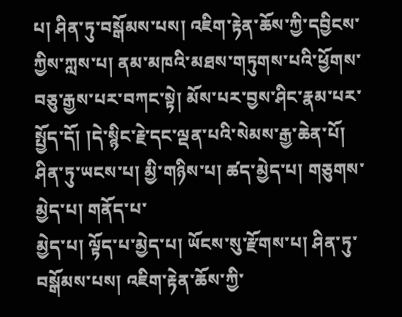པ། ཤིན་ཏུ་བསྒོམས་པས། འཇིག་རྟེན་ཆོས་ཀྱི་དབྱིངས་ ཀྱིས་ཀླས་པ། ནམ་མཁའི་མཐས་གཏུགས་པའི་ཕྱོགས་བཅུ་རྒྱས་པར་བཀང་སྟེ། མོས་པར་བྱས་ཤིང་རྣམ་པར་སྤྱོད་དོ། །དེ་སྙིང་རྗེ་དང་ལྡན་པའི་སེམས་རྒྱ་ཆེན་པོ། ཤིན་ཏུ་ཡངས་པ། མྱི་གཉིས་པ། ཚད་མྱེད་པ། གཅུགས་མྱེད་པ། གནོད་པ་
མྱེད་པ། ལྟོད་པ་མྱེད་པ། ཡོངས་སུ་རྫོགས་པ། ཤིན་ཏུ་བསྒོམས་པས། འཇིག་རྟེན་ཆོས་ཀྱི་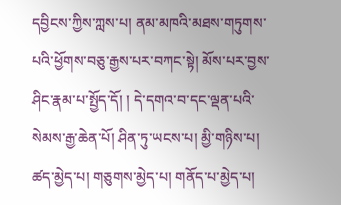དབྱིངས་ཀྱིས་ཀླས་པ། ནམ་མཁའི་མཐས་གཏུགས་པའི་ཕྱོགས་བཅུ་རྒྱས་པར་བཀང་སྟེ། མོས་པར་བྱས་ཤིང་རྣམ་པ་སྤྱོད་དོ། ། དེ་དགའ་བ་དང་ལྡན་པའི་སེམས་རྒྱ་ཆེན་པོ། ཤིན་ཏུ་ཡངས་པ། མྱི་གཉིས་པ། ཚད་མྱེད་པ། གཅུགས་མྱེད་པ། གནོད་པ་མྱེད་པ།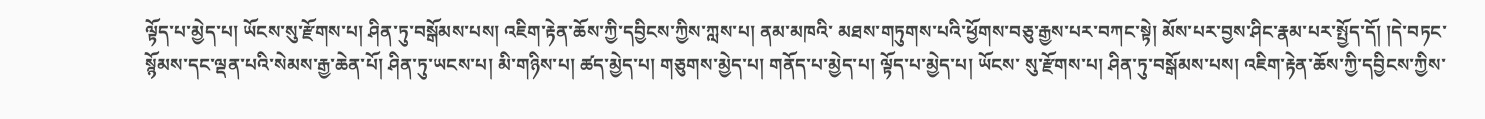ལྟོད་པ་མྱེད་པ། ཡོངས་སུ་རྫོགས་པ། ཤིན་ཏུ་བསྒོམས་པས། འཇིག་རྟེན་ཆོས་ཀྱི་དབྱིངས་ཀྱིས་ཀླས་པ། ནམ་མཁའི་ མཐས་གཏུགས་པའི་ཕྱོགས་བཅུ་རྒྱས་པར་བཀང་སྟེ། མོས་པར་བྱས་ཤིང་རྣམ་པར་སྤྱོད་དོ། །དེ་བཏང་སྙོམས་དང་ལྡན་པའི་སེམས་རྒྱ་ཆེན་པོ། ཤིན་ཏུ་ཡངས་པ། མི་གཉིས་པ། ཚད་མྱེད་པ། གཅུགས་མྱེད་པ། གནོད་པ་མྱེད་པ། ལྟོད་པ་མྱེད་པ། ཡོངས་ སུ་རྫོགས་པ། ཤིན་ཏུ་བསྒོམས་པས། འཇིག་རྟེན་ཆོས་ཀྱི་དབྱིངས་ཀྱིས་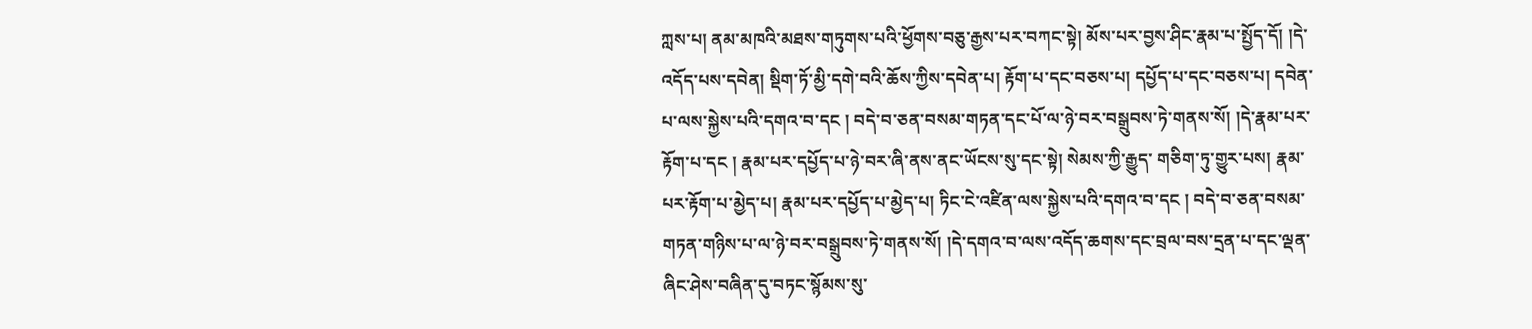ཀླས་པ། ནམ་མཁའི་མཐས་གཏུགས་པའི་ཕྱོགས་བཅུ་རྒྱས་པར་བཀང་སྟེ། མོས་པར་བྱས་ཤིང་རྣམ་པ་སྤྱོད་དོ། །དེ་འདོད་པས་དབེན། སྡིག་ཏོ་མྱི་དགེ་བའི་ཆོས་ཀྱིས་དབེན་པ། རྟོག་པ་དང་བཅས་པ། དཔྱོད་པ་དང་བཅས་པ། དབེན་པ་ལས་སྐྱེས་པའི་དགའ་བ་དང ། བདེ་བ་ཅན་བསམ་གཏན་དང་པོ་ལ་ཉེ་བར་བསྒྲུབས་ཏེ་གནས་སོ། །དེ་རྣམ་པར་རྟོག་པ་དང ། རྣམ་པར་དཔྱོད་པ་ཉེ་བར་ཞི་ནས་ནང་ཡོངས་སུ་དང་སྟེ། སེམས་ཀྱི་རྒྱུད་ གཅིག་ཏུ་གྱུར་པས། རྣམ་པར་རྟོག་པ་མྱེད་པ། རྣམ་པར་དཔྱོད་པ་མྱེད་པ། ཏིང་ངེ་འཛིན་ལས་སྐྱེས་པའི་དགའ་བ་དང ། བདེ་བ་ཅན་བསམ་གཏན་གཉིས་པ་ལ་ཉེ་བར་བསྒྲུབས་ཏེ་གནས་སོ། །དེ་དགའ་བ་ལས་འདོད་ཆགས་དང་བྲལ་བས་དྲན་པ་དང་ལྡན་ ཞིང་ཤེས་བཞིན་དུ་བཏང་སྙོམས་སུ་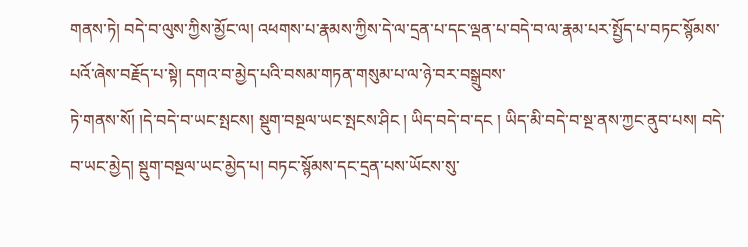གནས་ཏེ། བདེ་བ་ལུས་ཀྱིས་མྱོང་ལ། འཕགས་པ་རྣམས་ཀྱིས་དེ་ལ་དྲན་པ་དང་ལྡན་པ་བདེ་བ་ལ་རྣམ་པར་སྤྱོད་པ་བཏང་སྙོམས་པའོ་ཞེས་བརྗོད་པ་སྟེ། དགའ་བ་མྱེད་པའི་བསམ་གཏན་གསུམ་པ་ལ་ཉེ་བར་བསྒྲུབས་
ཏེ་གནས་སོ། །དེ་བདེ་བ་ཡང་སྤངས། སྡུག་བསྔལ་ཡང་སྤངས་ཤིང ། ཡིད་བདེ་བ་དང ། ཡིད་མི་བདེ་བ་སྔ་ནས་ཀྱང་ནུབ་པས། བདེ་བ་ཡང་མྱེད། སྡུག་བསྔལ་ཡང་མྱེད་པ། བཏང་སྙོམས་དང་དྲན་པས་ཡོངས་སུ་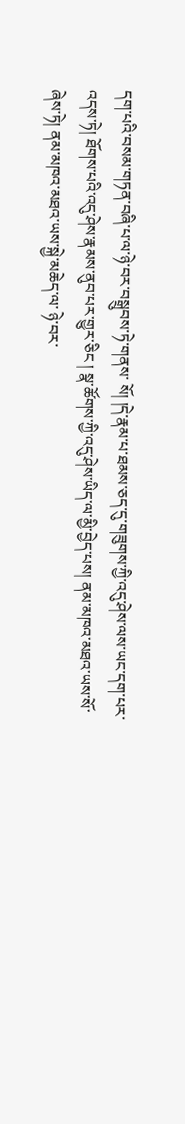དག་པའི་བསམ་གཏན་བཞི་པ་ལ་ཉེ་བར་བསྒྲུབས་ཏེ་གནས་ སོ། །དེ་རྣམ་པ་ཐམས་ཅད་དུ་གཟུགས་ཀྱི་འདུ་ཤེས་ལས་ཡང་དག་པར་འདས་ཏེ། ཐོགས་པའི་འདུ་ཤེས་རྣམས་ནུབ་པར་གྱུར་ཅིང ། སྣ་ཚོགས་ཀྱི་འདུ་ཤེས་ཡིད་ལ་མྱི་བྱེད་པས། ནམ་མཁའ་མཐའ་ཡས་སོ་ཞེས་ཏེ། ནམ་མཁའ་མཐའ་ཡས་སྐྱེ་མཆེད་ལ་ ཉེ་བར་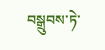བསྒྲུབས་ཏེ་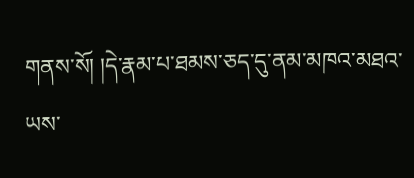གནས་སོ། །དེ་རྣམ་པ་ཐམས་ཅད་དུ་ནམ་མཁའ་མཐའ་ཡས་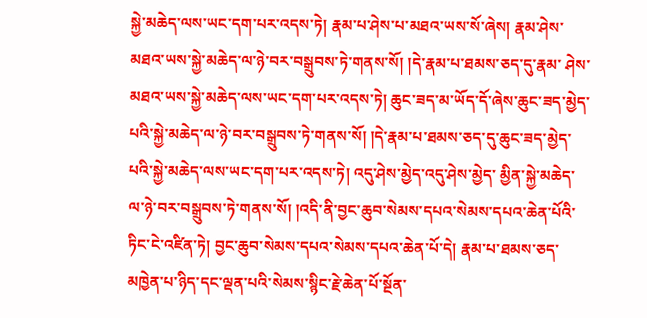སྐྱེ་མཆེད་ལས་ཡང་དག་པར་འདས་ཏེ། རྣམ་པ་ཤེས་པ་མཐའ་ཡས་སོ་ཞེས། རྣམ་ཤེས་མཐའ་ཡས་སྐྱེ་མཆེད་ལ་ཉེ་བར་བསྒྲུབས་ཏེ་གནས་སོ། །དེ་རྣམ་པ་ཐམས་ཅད་དུ་རྣམ་ ཤེས་མཐའ་ཡས་སྐྱེ་མཆེད་ལས་ཡང་དག་པར་འདས་ཏེ། ཆུང་ཟད་མ་ཡོད་དོ་ཞེས་ཆུང་ཟད་མྱེད་པའི་སྐྱེ་མཆེད་ལ་ཉེ་བར་བསྒྲུབས་ཏེ་གནས་སོ། །དེ་རྣམ་པ་ཐམས་ཅད་དུ་ཆུང་ཟད་མྱེད་པའི་སྐྱེ་མཆེད་ལས་ཡང་དག་པར་འདས་ཏེ། འདུ་ཤེས་མྱེད་འདུ་ཤེས་མྱེད་ མྱིན་སྐྱེ་མཆེད་ལ་ཉེ་བར་བསྒྲུབས་ཏེ་གནས་སོ། །འདི་ནི་བྱང་ཆུབ་སེམས་དཔའ་སེམས་དཔའ་ཆེན་པོའི་ཏིང་ངེ་འཛིན་ཏེ། བྱང་ཆུབ་སེམས་དཔའ་སེམས་དཔའ་ཆེན་པོ་དེ། རྣམ་པ་ཐམས་ཅད་མཁྱེན་པ་ཉིད་དང་ལྡན་པའི་སེམས་སྙིང་རྗེ་ཆེན་པོ་སྔོན་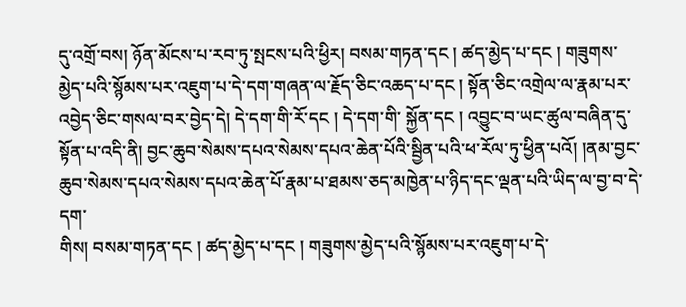དུ་འགྲོ་བས། ཉོན་མོངས་པ་རབ་ཏུ་སྤངས་པའི་ཕྱིར། བསམ་གཏན་དང ། ཚད་མྱེད་པ་དང ། གཟུགས་མྱེད་པའི་སྙོམས་པར་འཇུག་པ་དེ་དག་གཞན་ལ་རྗོད་ཅིང་འཆད་པ་དང ། སྟོན་ཅིང་འགྲེལ་ལ་རྣམ་པར་འབྱེད་ཅིང་གསལ་བར་བྱེད་དེ། དེ་དག་གི་རོ་དང ། དེ་དག་གི་ སྐྱོན་དང ། འབྱུང་བ་ཡང་ཚུལ་བཞིན་དུ་སྟོན་པ་འདི་ནི། བྱང་ཆུབ་སེམས་དཔའ་སེམས་དཔའ་ཆེན་པོའི་སྦྱིན་པའི་ཕ་རོལ་ཏུ་ཕྱིན་པའོ། །ནམ་བྱང་ཆུབ་སེམས་དཔའ་སེམས་དཔའ་ཆེན་པོ་རྣམ་པ་ཐམས་ཅད་མཁྱེན་པ་ཉིད་དང་ལྡན་པའི་ཡིད་ལ་བྱ་བ་དེ་དག་
གིས། བསམ་གཏན་དང ། ཚད་མྱེད་པ་དང ། གཟུགས་མྱེད་པའི་སྙོམས་པར་འཇུག་པ་དེ་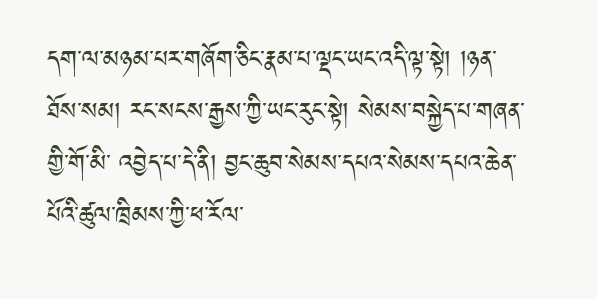དག་ལ་མཉམ་པར་གཞོག་ཅིང་རྣམ་པ་ལྡང་ཡང་འདི་ལྟ་སྟེ། །ཉན་ཐོས་སམ། རང་སངས་རྒྱས་ཀྱི་ཡང་རུང་སྟེ། སེམས་བསྐྱེད་པ་གཞན་གྱི་གོ་མི་ འབྱེད་པ་དེ་ནི། བྱང་ཆུབ་སེམས་དཔའ་སེམས་དཔའ་ཆེན་པོའི་ཚུལ་ཁྲིམས་ཀྱི་ཕ་རོལ་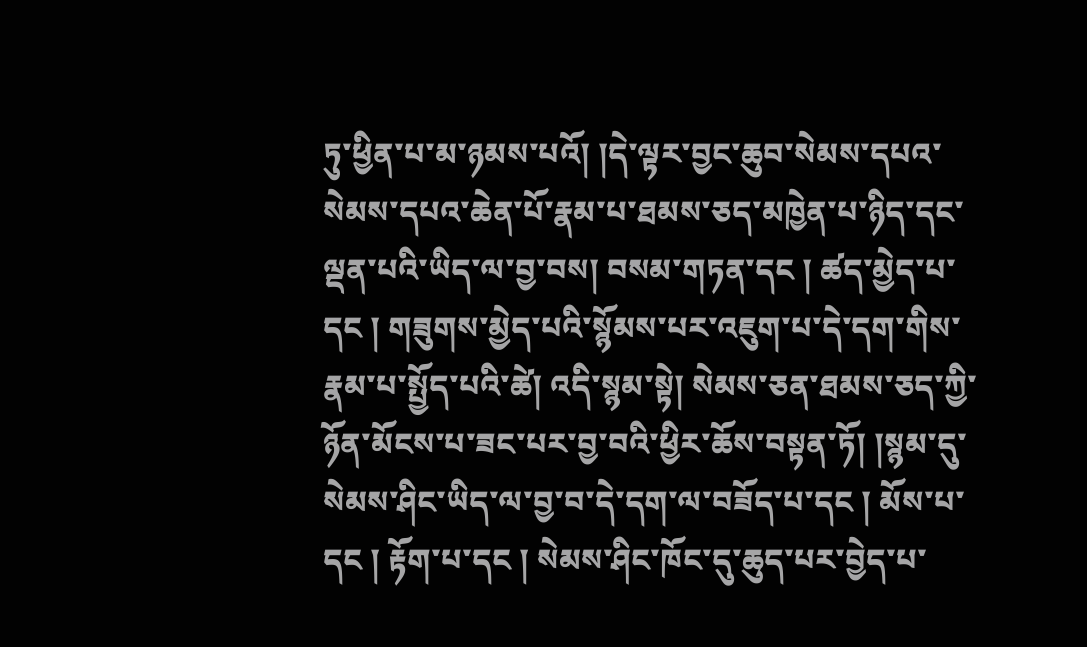ཏུ་ཕྱིན་པ་མ་ཉམས་པའོ། །དེ་ལྟར་བྱང་ཆུབ་སེམས་དཔའ་སེམས་དཔའ་ཆེན་པོ་རྣམ་པ་ཐམས་ཅད་མཁྱེན་པ་ཉིད་དང་ལྡན་པའི་ཡིད་ལ་བྱ་བས། བསམ་གཏན་དང ། ཚད་མྱེད་པ་དང ། གཟུགས་མྱེད་པའི་སྙོམས་པར་འཇུག་པ་དེ་དག་གིས་རྣམ་པ་སྤྱོད་པའི་ཚེ། འདི་སྙམ་སྟེ། སེམས་ཅན་ཐམས་ཅད་ཀྱི་ཉོན་མོངས་པ་ཟང་པར་བྱ་བའི་ཕྱིར་ཆོས་བསྟན་ཏོ། །སྙམ་དུ་སེམས་ཤིང་ཡིད་ལ་བྱ་བ་དེ་དག་ལ་བཟོད་པ་དང ། མོས་པ་དང ། རྟོག་པ་དང ། སེམས་ཤིང་ཁོང་དུ་ཆུད་པར་བྱེད་པ་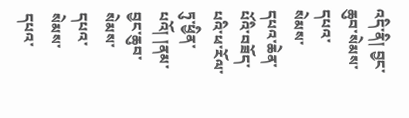འདི་ནི། བྱང་ཆུབ་སེམས་དཔའ་སེམས་དཔའ་ཆེན་པོའི་བཟོད་པའི་ཕ་རོལ་ཏུ་ཕྱིན་པའོ། །ནམ་བྱང་ཆུབ་སེམས་དཔའ་སེམས་དཔའ་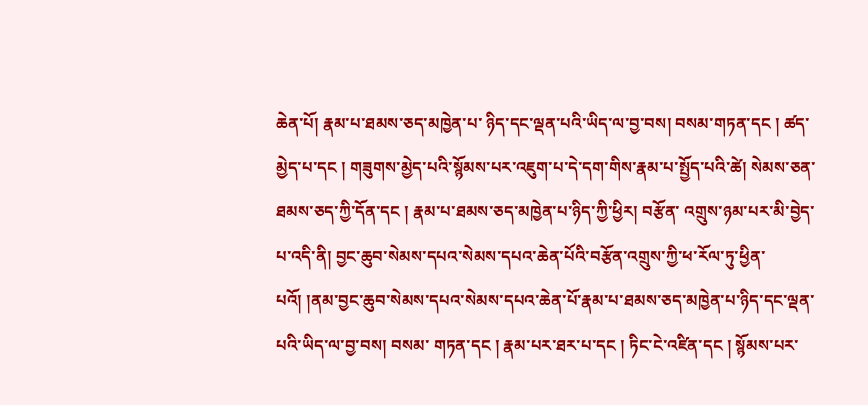ཆེན་པོ། རྣམ་པ་ཐམས་ཅད་མཁྱེན་པ་ ཉིད་དང་ལྡན་པའི་ཡིད་ལ་བྱ་བས། བསམ་གཏན་དང ། ཚད་མྱེད་པ་དང ། གཟུགས་མྱེད་པའི་སྙོམས་པར་འཇུག་པ་དེ་དག་གིས་རྣམ་པ་སྤྱོད་པའི་ཚེ། སེམས་ཅན་ཐམས་ཅད་ཀྱི་དོན་དང ། རྣམ་པ་ཐམས་ཅད་མཁྱེན་པ་ཉིད་ཀྱི་ཕྱིར། བརྩོན་ འགྲུས་ཉམ་པར་མི་བྱེད་པ་འདི་ནི། བྱང་ཆུབ་སེམས་དཔའ་སེམས་དཔའ་ཆེན་པོའི་བརྩོན་འགྲུས་ཀྱི་ཕ་རོལ་ཏུ་ཕྱིན་པའོ། །ནམ་བྱང་ཆུབ་སེམས་དཔའ་སེམས་དཔའ་ཆེན་པོ་རྣམ་པ་ཐམས་ཅད་མཁྱེན་པ་ཉིད་དང་ལྡན་པའི་ཡིད་ལ་བྱ་བས། བསམ་ གཏན་དང ། རྣམ་པར་ཐར་པ་དང ། ཏིང་ངེ་འཛིན་དང ། སྙོམས་པར་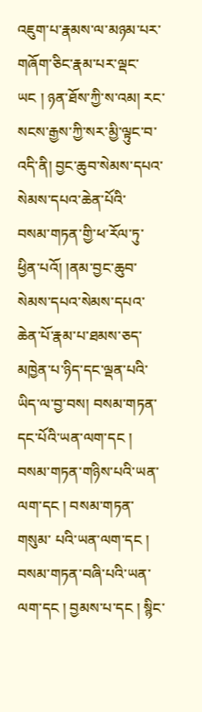འཇུག་པ་རྣམས་ལ་མཉམ་པར་གཞོག་ཅིང་རྣམ་པར་ལྡང་ཡང ། ཉན་ཐོས་ཀྱི་ས་འམ། རང་སངས་རྒྱས་ཀྱི་སར་མྱི་ལྟུང་བ་འདི་ནི། བྱང་ཆུབ་སེམས་དཔའ་སེམས་དཔའ་ཆེན་པོའི་
བསམ་གཏན་གྱི་ཕ་རོལ་ཏུ་ཕྱིན་པའོ། །ནམ་བྱང་ཆུབ་སེམས་དཔའ་སེམས་དཔའ་ཆེན་པོ་རྣམ་པ་ཐམས་ཅད་མཁྱེན་པ་ཉིད་དང་ལྡན་པའི་ཡིད་ལ་བྱ་བས། བསམ་གཏན་དང་པོའི་ཡན་ལག་དང ། བསམ་གཏན་གཉིས་པའི་ཡན་ལག་དང ། བསམ་གཏན་གསུམ་ པའི་ཡན་ལག་དང ། བསམ་གཏན་བཞི་པའི་ཡན་ལག་དང ། བྱམས་པ་དང ། སྙིང་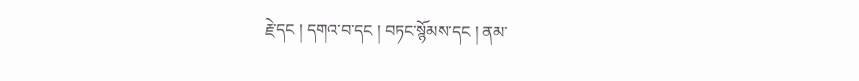རྗེ་དང ། དགའ་བ་དང ། བཏང་སྙོམས་དང ། ནམ་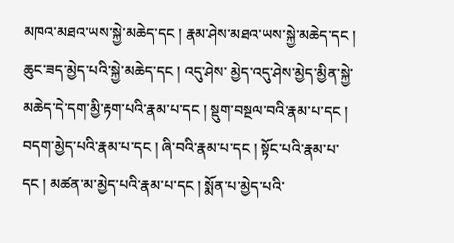མཁའ་མཐའ་ཡས་སྐྱེ་མཆེད་དང ། རྣམ་ཤེས་མཐའ་ཡས་སྐྱེ་མཆེད་དང ། ཆུང་ཟད་མྱེད་པའི་སྐྱེ་མཆེད་དང ། འདུ་ཤེས་ མྱེད་འདུ་ཤེས་མྱེད་མྱིན་སྐྱེ་མཆེད་དེ་དག་མྱི་རྟག་པའི་རྣམ་པ་དང ། སྡུག་བསྔལ་བའི་རྣམ་པ་དང ། བདག་མྱེད་པའི་རྣམ་པ་དང ། ཞི་བའི་རྣམ་པ་དང ། སྟོང་པའི་རྣམ་པ་དང ། མཚན་མ་མྱེད་པའི་རྣམ་པ་དང ། སྨོན་པ་མྱེད་པའི་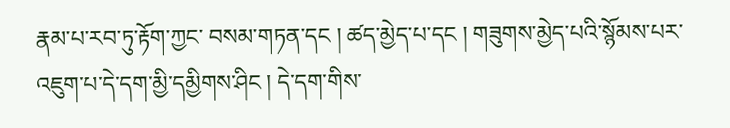རྣམ་པ་རབ་ཏུ་རྟོག་ཀྱང་ བསམ་གཏན་དང ། ཚད་མྱེད་པ་དང ། གཟུགས་མྱེད་པའི་སྙོམས་པར་འཇུག་པ་དེ་དག་མྱི་དམྱིགས་ཤིང ། དེ་དག་གིས་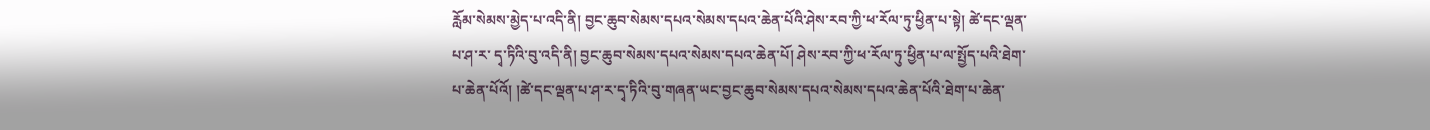རློམ་སེམས་མྱེད་པ་འདི་ནི། བྱང་ཆུབ་སེམས་དཔའ་སེམས་དཔའ་ཆེན་པོའི་ཤེས་རབ་ཀྱི་ཕ་རོལ་ཏུ་ཕྱིན་པ་སྟེ། ཚེ་དང་ལྡན་པ་ཤ་ར་ དྭ་ཏིའི་བུ་འདི་ནི། བྱང་ཆུབ་སེམས་དཔའ་སེམས་དཔའ་ཆེན་པོ། ཤེས་རབ་ཀྱི་ཕ་རོལ་ཏུ་ཕྱིན་པ་ལ་སྤྱོད་པའི་ཐེག་པ་ཆེན་པོའོ། །ཚེ་དང་ལྡན་པ་ཤ་ར་དྭ་ཏིའི་བུ་གཞན་ཡང་བྱང་ཆུབ་སེམས་དཔའ་སེམས་དཔའ་ཆེན་པོའི་ཐེག་པ་ཆེན་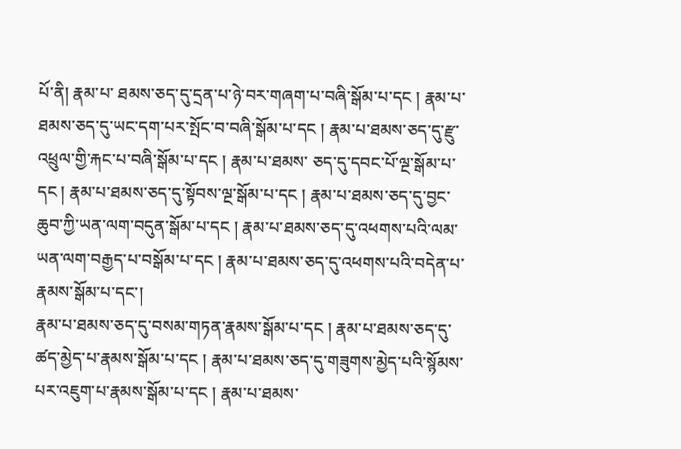པོ་ནི། རྣམ་པ་ ཐམས་ཅད་དུ་དྲན་པ་ཉེ་བར་གཞག་པ་བཞི་སྒོམ་པ་དང ། རྣམ་པ་ཐམས་ཅད་དུ་ཡང་དག་པར་སྤོང་བ་བཞི་སྒོམ་པ་དང ། རྣམ་པ་ཐམས་ཅད་དུ་རྫུ་འཕྲུལ་གྱི་རྐང་པ་བཞི་སྒོམ་པ་དང ། རྣམ་པ་ཐམས་ ཅད་དུ་དབང་པོ་ལྔ་སྒོམ་པ་དང ། རྣམ་པ་ཐམས་ཅད་དུ་སྟོབས་ལྔ་སྒོམ་པ་དང ། རྣམ་པ་ཐམས་ཅད་དུ་བྱང་ཆུབ་ཀྱི་ཡན་ལག་བདུན་སྒོམ་པ་དང ། རྣམ་པ་ཐམས་ཅད་དུ་འཕགས་པའི་ལམ་ཡན་ལག་བརྒྱད་པ་བསྒོམ་པ་དང ། རྣམ་པ་ཐམས་ཅད་དུ་འཕགས་པའི་བདེན་པ་རྣམས་སྒོམ་པ་དང་།
རྣམ་པ་ཐམས་ཅད་དུ་བསམ་གཏན་རྣམས་སྒོམ་པ་དང ། རྣམ་པ་ཐམས་ཅད་དུ་ཚད་མྱེད་པ་རྣམས་སྒོམ་པ་དང ། རྣམ་པ་ཐམས་ཅད་དུ་གཟུགས་མྱེད་པའི་སྙོམས་པར་འཇུག་པ་རྣམས་སྒོམ་པ་དང ། རྣམ་པ་ཐམས་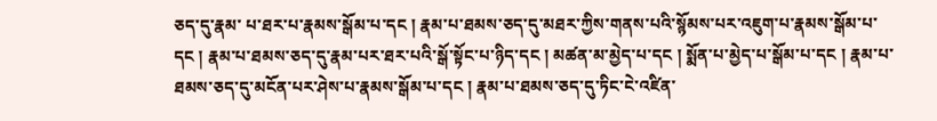ཅད་དུ་རྣམ་ པ་ཐར་པ་རྣམས་སྒོམ་པ་དང ། རྣམ་པ་ཐམས་ཅད་དུ་མཐར་ཀྱིས་གནས་པའི་སྙོམས་པར་འཇུག་པ་རྣམས་སྒོམ་པ་དང ། རྣམ་པ་ཐམས་ཅད་དུ་རྣམ་པར་ཐར་པའི་སྒོ་སྟོང་པ་ཉིད་དང ། མཚན་མ་མྱེད་པ་དང ། སྨོན་པ་མྱེད་པ་སྒོམ་པ་དང ། རྣམ་པ་ ཐམས་ཅད་དུ་མངོན་པར་ཤེས་པ་རྣམས་སྒོམ་པ་དང ། རྣམ་པ་ཐམས་ཅད་དུ་ཏིང་ངེ་འཛིན་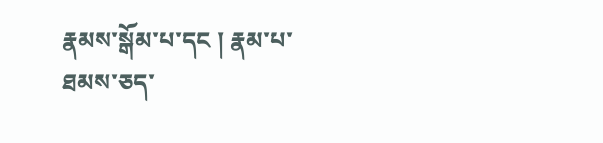རྣམས་སྒོམ་པ་དང ། རྣམ་པ་ཐམས་ཅད་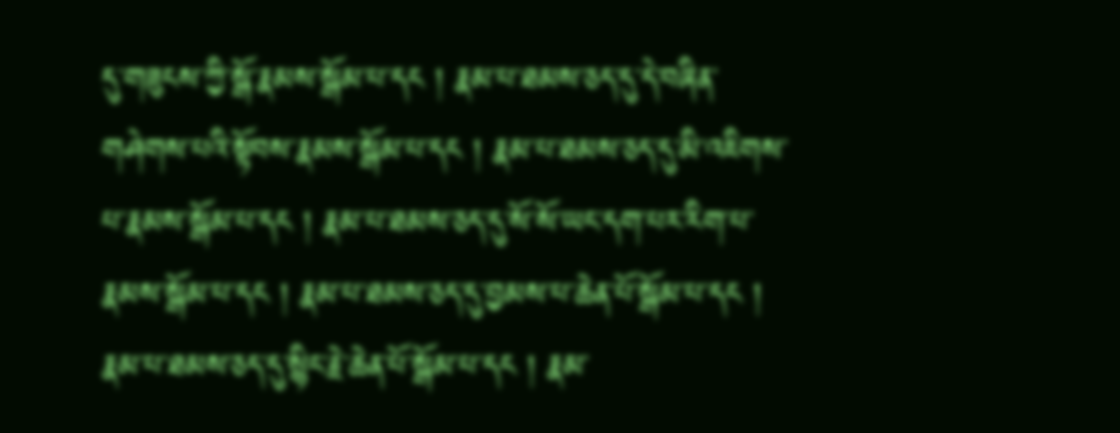དུ་གཟུངས་ཀྱི་སྒོ་རྣམས་སྒོམ་པ་དང ། རྣམ་པ་ཐམས་ཅད་དུ་དེ་བཞིན་གཤེགས་པའི་སྟོབས་རྣམས་སྒོམ་པ་དང ། རྣམ་པ་ཐམས་ཅད་དུ་མི་འཇིགས་པ་རྣམས་སྒོམ་པ་དང ། རྣམ་པ་ཐམས་ཅད་དུ་སོ་སོ་ཡང་དག་པར་རིག་པ་རྣམས་སྒོམ་པ་དང ། རྣམ་པ་ཐམས་ཅད་དུ་བྱམས་པ་ཆེན་པོ་སྒོམ་པ་དང ། རྣམ་པ་ཐམས་ཅད་དུ་སྙིང་རྗེ་ཆེན་པོ་སྒོམ་པ་དང ། རྣམ་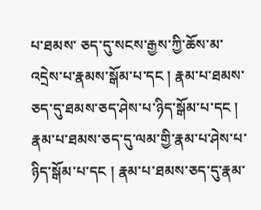པ་ཐམས་ ཅད་དུ་སངས་རྒྱས་ཀྱི་ཆོས་མ་འདྲེས་པ་རྣམས་སྒོམ་པ་དང ། རྣམ་པ་ཐམས་ཅད་དུ་ཐམས་ཅད་ཤེས་པ་ཉིད་སྒོམ་པ་དང ། རྣམ་པ་ཐམས་ཅད་དུ་ལམ་གྱི་རྣམ་པ་ཤེས་པ་ཉིད་སྒོམ་པ་དང ། རྣམ་པ་ཐམས་ཅད་དུ་རྣམ་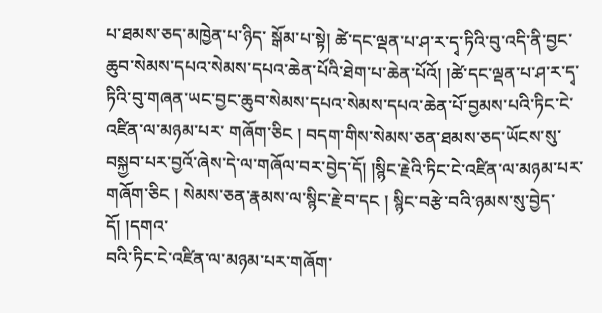པ་ཐམས་ཅད་མཁྱེན་པ་ཉིད་ སྒོམ་པ་སྟེ། ཚེ་དང་ལྡན་པ་ཤ་ར་དྭ་ཏིའི་བུ་འདི་ནི་བྱང་ཆུབ་སེམས་དཔའ་སེམས་དཔའ་ཆེན་པོའི་ཐེག་པ་ཆེན་པོའོ། །ཚེ་དང་ལྡན་པ་ཤ་ར་དྭ་ཏིའི་བུ་གཞན་ཡང་བྱང་ཆུབ་སེམས་དཔའ་སེམས་དཔའ་ཆེན་པོ་བྱམས་པའི་ཏིང་ངེ་འཛིན་ལ་མཉམ་པར་ གཞོག་ཅིང ། བདག་གིས་སེམས་ཅན་ཐམས་ཅད་ཡོངས་སུ་བསྐྱབ་པར་བྱའོ་ཞེས་དེ་ལ་གཞོལ་བར་བྱེད་དོ། །སྙིང་རྗེའི་ཏིང་ངེ་འཛིན་ལ་མཉམ་པར་གཞོག་ཅིང ། སེམས་ཅན་རྣམས་ལ་སྙིང་རྗེ་བ་དང ། སྙིང་བརྩེ་བའི་ཉམས་སུ་བྱེད་དོ། །དགའ་
བའི་ཏིང་ངེ་འཛིན་ལ་མཉམ་པར་གཞོག་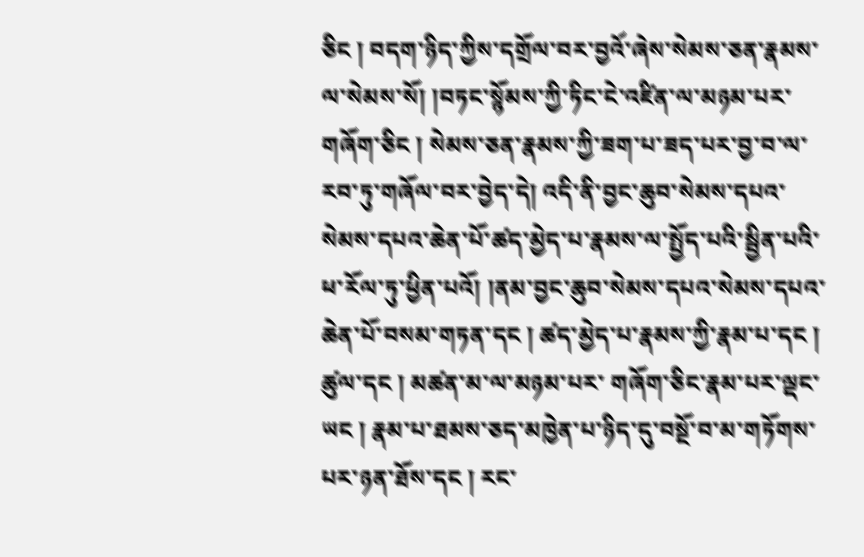ཅིང ། བདག་ཉིད་ཀྱིས་དགྲོལ་བར་བྱའོ་ཞེས་སེམས་ཅན་རྣམས་ལ་སེམས་སོ། །བཏང་སྙོམས་ཀྱི་ཏིང་ངེ་འཛིན་ལ་མཉམ་པར་གཞོག་ཅིང ། སེམས་ཅན་རྣམས་ཀྱི་ཟག་པ་ཟད་པར་བྱ་བ་ལ་རབ་ཏུ་གཞོལ་བར་བྱེད་དེ། འདི་ནི་བྱང་ཆུབ་སེམས་དཔའ་སེམས་དཔའ་ཆེན་པོ་ཚད་མྱེད་པ་རྣམས་ལ་སྤྱོད་པའི་སྦྱིན་པའི་ཕ་རོལ་ཏུ་ཕྱིན་པའོ། །ནམ་བྱང་ཆུབ་སེམས་དཔའ་སེམས་དཔའ་ཆེན་པོ་བསམ་གཏན་དང ། ཚད་མྱེད་པ་རྣམས་ཀྱི་རྣམ་པ་དང ། ཚུལ་དང ། མཚན་མ་ལ་མཉམ་པར་ གཞོག་ཅིང་རྣམ་པར་ལྡང་ཡང ། རྣམ་པ་ཐམས་ཅད་མཁྱེན་པ་ཉིད་དུ་བསྔོ་བ་མ་གཏོགས་པར་ཉན་ཐོས་དང ། རང་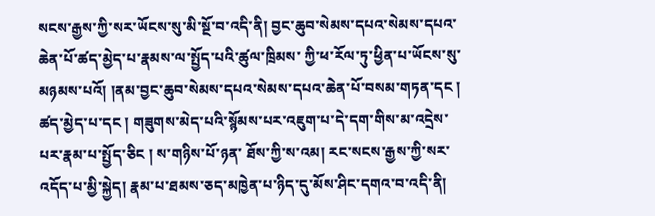སངས་རྒྱས་ཀྱི་སར་ཡོངས་སུ་མི་སྔོ་བ་འདི་ནི། བྱང་ཆུབ་སེམས་དཔའ་སེམས་དཔའ་ཆེན་པོ་ཚད་མྱེད་པ་རྣམས་ལ་སྤྱོད་པའི་ཚུལ་ཁྲིམས་ ཀྱི་ཕ་རོལ་ཏུ་ཕྱིན་པ་ཡོངས་སུ་མཉམས་པའོ། །ནམ་བྱང་ཆུབ་སེམས་དཔའ་སེམས་དཔའ་ཆེན་པོ་བསམ་གཏན་དང ། ཚད་མྱེད་པ་དང ། གཟུགས་མེད་པའི་སྙོམས་པར་འཇུག་པ་དེ་དག་གིས་མ་འདྲེས་པར་རྣམ་པ་སྤྱོད་ཅིང ། ས་གཉིས་པོ་ཉན་ ཐོས་ཀྱི་ས་འམ། རང་སངས་རྒྱས་ཀྱི་སར་འདོད་པ་མྱི་སྐྱེད། རྣམ་པ་ཐམས་ཅད་མཁྱེན་པ་ཉིད་དུ་མོས་ཤིང་དགའ་བ་འདི་ནི།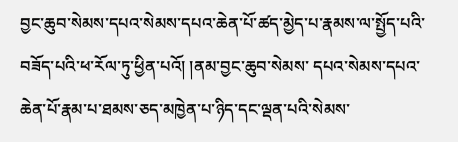བྱང་ཆུབ་སེམས་དཔའ་སེམས་དཔའ་ཆེན་པོ་ཚད་མྱེད་པ་རྣམས་ལ་སྤྱོད་པའི་བཟོད་པའི་ཕ་རོལ་ཏུ་ཕྱིན་པའོ། །ནམ་བྱང་ཆུབ་སེམས་ དཔའ་སེམས་དཔའ་ཆེན་པོ་རྣམ་པ་ཐམས་ཅད་མཁྱེན་པ་ཉིད་དང་ལྡན་པའི་སེམས་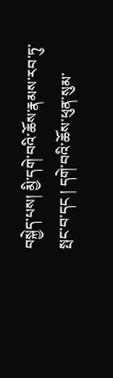བསྐྱེད་པས། མྱི་དགེ་བའི་ཆོས་རྣམས་རབ་ཏུ་སྤང་བ་དང ། དགེ་བའི་ཆོས་ཕུན་སུམ་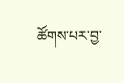ཚོགས་པར་བྱ་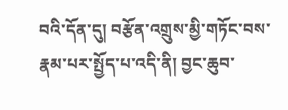བའི་དོན་དུ། བརྩོན་འགྲུས་མྱི་གཏོང་བས་རྣམ་པར་སྤྱོད་པ་འདི་ནི། བྱང་ཆུབ་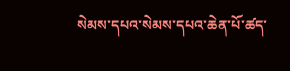སེམས་དཔའ་སེམས་དཔའ་ཆེན་པོ་ཚད་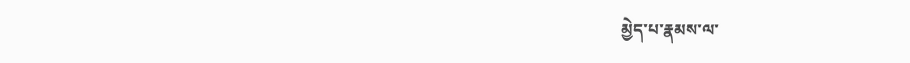མྱེད་པ་རྣམས་ལ་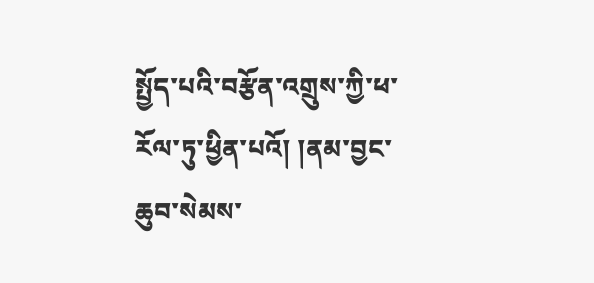སྤྱོད་པའི་བརྩོན་འགྲུས་ཀྱི་ཕ་རོལ་ཏུ་ཕྱིན་པའོ། །ནམ་བྱང་ཆུབ་སེམས་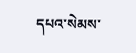དཔའ་སེམས་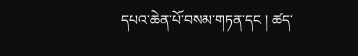དཔའ་ཆེན་པོ་བསམ་གཏན་དང ། ཚད་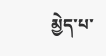མྱེད་པ་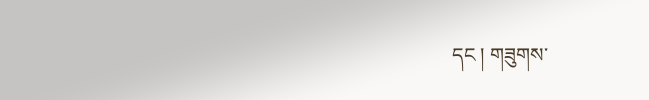དང ། གཟུགས་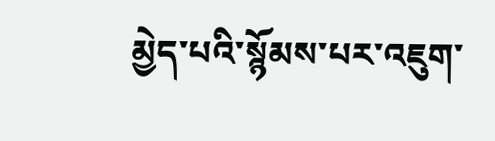མྱེད་པའི་སྙོམས་པར་འཇུག་